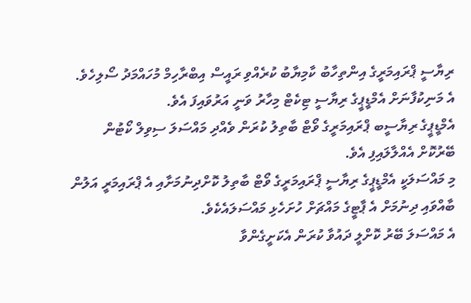ރިޔާސީ ޕްރައިމަރީގެ އިންތިހާބު ކާމިޔާބު ކުރެއްވި ރައީސް އިބްރާހިމް މުހައްމަދު ސޯލިހެވެ. އެ މަނިކުފާނަށް އެމްޑީޕީގެ ރިޔާސީ ޓިކެޓް މިހާރު ވަނީ އަރުވައިފަ އެވެ.
އެމްޑީޕީގެ ރިޔާސީބ ޕްރައިމަރީގެ ވޯޓް ބާތިލު ކުރަން ވެއްދި މައްސަލަ ސިވިލް ކޯޓުން ބޭރުކޮށް އެއްލާލައިފި އެވެ.
މި މައްސަލަކީ އެމްޑީޕީގެ ރިޔާސީ ޕްރައިމަރީގެ ވޯޓް ބާތިލު ކޮށްދިނުމަށާއި އެ ޕްރައިމަރީ އަލުން ބާއްވައި ދިނުމަށް އެ ޕާޓީގެ މައްޗަށް ހުށަހެޅި މައްސަލައެކެވެ.
އެ މައްސަލަ ބޭރު ކޮށްލީ ދައުވާ ކުރަން އެކަށީގެންވާ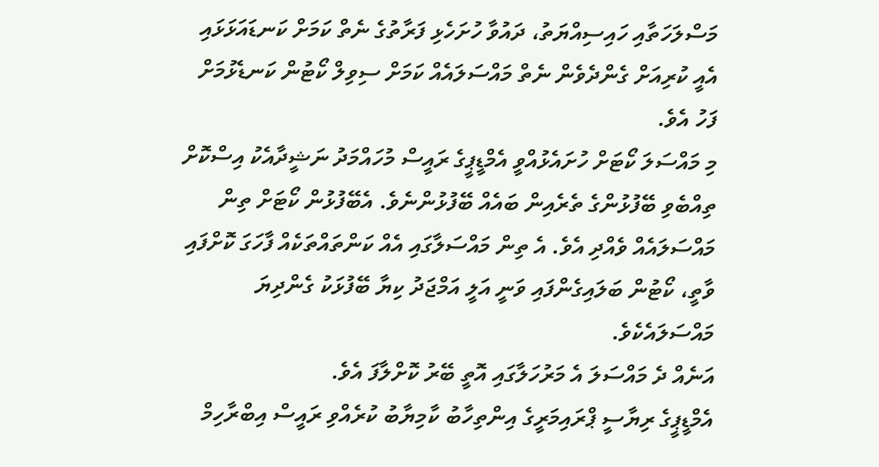މަސްލަހަތާއި ހައިސިއްޔަތު، ދައުވާ ހުށަހެޅި ފަރާތުގެ ނެތް ކަމަށް ކަނޑައަޅަޅައި އެއީ ކުރިއަށް ގެންދެވެން ނެތް މައްސަލައެއް ކަމަށް ސިވިލް ކޯޓުން ކަނޑެޅުމަށް ފަހު އެވެ.
މި މައްސަލަ ކޯޓަށް ހުށައެޅުއްވީ އެމްޑީޕީގެ ރައީސް މުހައްމަދު ނަޝީދާއެކު އިސްކޮށް ތިއްބެވި ބޭފުޅުންގެ ތެރެއިން ބައެއް ބޭފުޅުންނެވެ. އެބޭފުޅުން ކޯޓަށް ތިން މައްސަލައެއް ވެއްދި އެވެ. އެ ތިން މައްސަލާގައި އެއް ކަންތައްތަކެއް ފާހަގަ ކޮށްފައި ވާތީ، ކޯޓުން ބަލައިގެންފައި ވަނީ އަލީ އަމްޖަދު ކިޔާ ބޭފުޅަކު ގެންދިޔަ މައްސަލައެކެވެ.
އަނެއް ދެ މައްސަލަ އެ މަރުހަލާގައި އޮތީ ބޭރު ކޮށްލާފަ އެވެ.
އެމްޑީޕީގެ ރިޔާސީ ޕްރައިމަރީގެ އިންތިހާބު ކާމިޔާބު ކުރެއްވި ރައީސް އިބްރާހިމް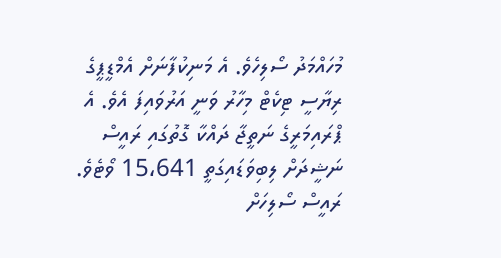މުހައްމަދު ސޯލިހެވެ. އެ މަނިކުފާނަށް އެމްޑީޕީގެ ރިޔާސީ ޓިކެޓް މިހާރު ވަނީ އަރުވައިފަ އެވެ. އެ ޕްރައިމަރީގެ ނަތީޖާ ދައްކާ ގޮތުގައި ރައީސް ނަޝީދަށް ލިބިވަޑައިގަތީ 15،641 ވޯޓެވެ. ރައީސް ސޯލިހަށް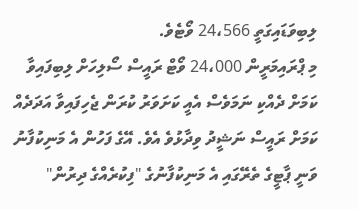ލިބިވަޑައިގަތީ 24،566 ވޯޓެވެ.
މި ޕްރައިމަރީން 24،000 ވޯޓް ރައީސް ސޯލިހަށް ލިބިފައިވާ ކަމަށް ދެއްކި ނަމަވެސް އެއީ ކަށަވަރު ކުރަން ޖެހިފައިވާ އަދަދެއް ކަމަށް ރައީސް ނަޝީދު ވިދާޅުވެ އެވެ. އޭގެ ފަހުން އެ މަނިކުފާނު ވަނީ ޕާޓީގެ ތެރޭގައި އެ މަނިކުފާނުގެ "ފިކުރެއްގެ ދިރުން"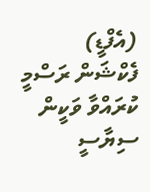(އެފްޑީ) ފެކްޝަން ރަސްމީ ކުރައްވާ ވަކީން ސިޔާސީ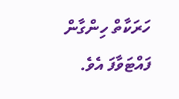ހަރަކާތް ހިންގާން ފައްޓަވާފަ އެވެ.